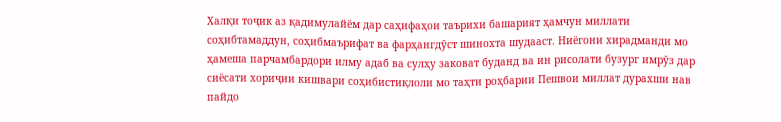Халқи тоҷик аз қадимулайём дар саҳифаҳои таърихи башарият ҳамчун миллати соҳибтамаддун, соҳибмаърифат ва фарҳангдӯст шинохта шудааст. Ниёгони хирадманди мо ҳамеша парчамбардори илму адаб ва сулҳу заковат буданд ва ин рисолати бузург имрӯз дар сиёсати хориҷии кишвари соҳибистиқлоли мо таҳти роҳбарии Пешвои миллат дурахши нав пайдо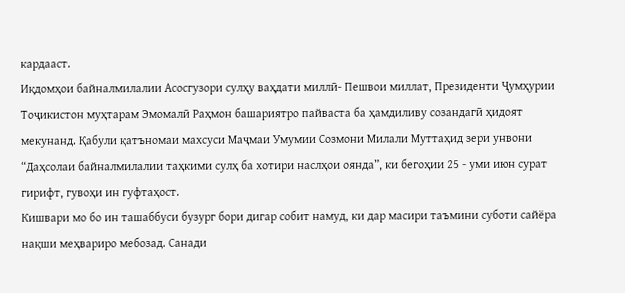кардааст.
Иқдомҳои байналмилалии Асосгузори сулҳу ваҳдати миллӣ- Пешвои миллат, Президенти Ҷумҳурии Тоҷикистон муҳтарам Эмомалӣ Раҳмон башариятро пайваста ба ҳамдиливу созандагӣ ҳидоят мекунанд. Қабули қатъномаи махсуси Маҷмаи Умумии Созмони Милали Муттаҳид зери унвони “Даҳсолаи байналмилалии таҳкими сулҳ ба хотири наслҳои оянда”, ки бегоҳии 25 - уми июн сурат гирифт, гувоҳи ин гуфтаҳост.
Кишвари мо бо ин ташаббуси бузург бори дигар собит намуд, ки дар масири таъмини суботи сайёра нақши меҳвариро мебозад. Санади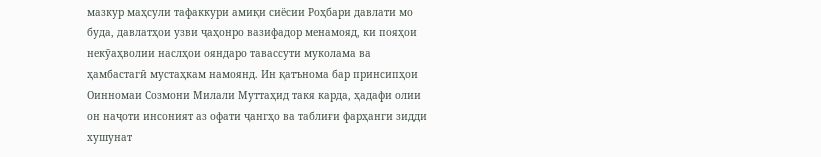мазкур маҳсули тафаккури амиқи сиёсии Роҳбари давлати мо буда, давлатҳои узви ҷаҳонро вазифадор менамояд, ки пояҳои некӯаҳволии наслҳои ояндаро тавассути муколама ва ҳамбастагӣ мустаҳкам намоянд. Ин қатънома бар принсипҳои Оинномаи Созмони Милали Муттаҳид такя карда, ҳадафи олии он наҷоти инсоният аз офати ҷангҳо ва таблиғи фарҳанги зидди хушунат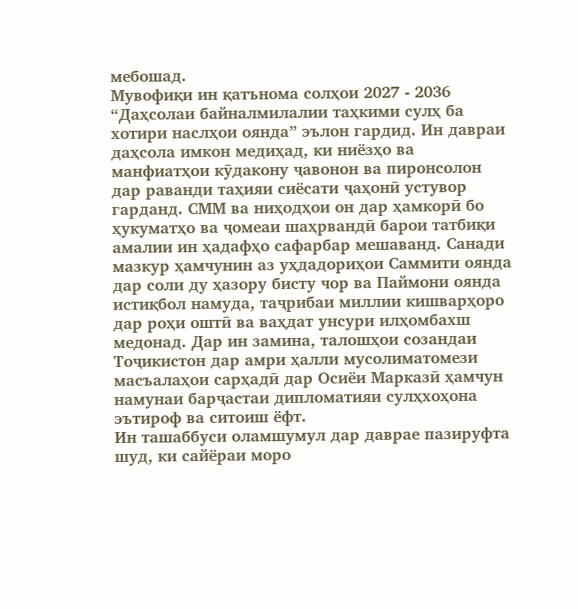мебошад.
Мувофиқи ин қатънома солҳои 2027 - 2036 “Даҳсолаи байналмилалии таҳкими сулҳ ба хотири наслҳои оянда” эълон гардид. Ин давраи даҳсола имкон медиҳад, ки ниёзҳо ва манфиатҳои кӯдакону ҷавонон ва пиронсолон дар раванди таҳияи сиёсати ҷаҳонӣ устувор гарданд. СММ ва ниҳодҳои он дар ҳамкорӣ бо ҳукуматҳо ва ҷомеаи шаҳрвандӣ барои татбиқи амалии ин ҳадафҳо сафарбар мешаванд. Санади мазкур ҳамчунин аз уҳдадориҳои Саммити оянда дар соли ду ҳазору бисту чор ва Паймони оянда истиқбол намуда, таҷрибаи миллии кишварҳоро дар роҳи оштӣ ва ваҳдат унсури илҳомбахш медонад. Дар ин замина, талошҳои созандаи Тоҷикистон дар амри ҳалли мусолиматомези масъалаҳои сарҳадӣ дар Осиёи Марказӣ ҳамчун намунаи барҷастаи дипломатияи сулҳхоҳона эътироф ва ситоиш ёфт.
Ин ташаббуси оламшумул дар даврае пазируфта шуд, ки сайёраи моро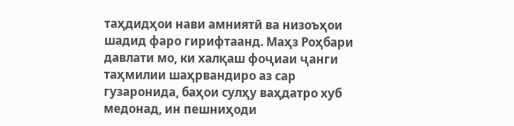таҳдидҳои нави амниятӣ ва низоъҳои шадид фаро гирифтаанд. Маҳз Роҳбари давлати мо, ки халқаш фоҷиаи ҷанги таҳмилии шаҳрвандиро аз сар гузаронида, баҳои сулҳу ваҳдатро хуб медонад, ин пешниҳоди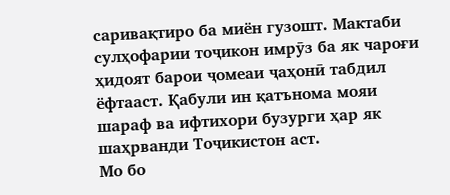саривақтиро ба миён гузошт. Мактаби сулҳофарии тоҷикон имрӯз ба як чароғи ҳидоят барои ҷомеаи ҷаҳонӣ табдил ёфтааст. Қабули ин қатънома мояи шараф ва ифтихори бузурги ҳар як шаҳрванди Тоҷикистон аст.
Мо бо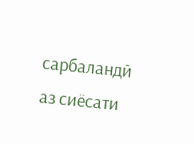сарбаландӣ аз сиёсати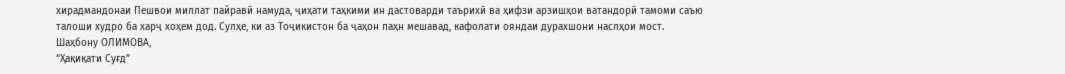хирадмандонаи Пешвои миллат пайравӣ намуда, ҷиҳати таҳкими ин дастоварди таърихӣ ва ҳифзи арзишҳои ватандорӣ тамоми саъю талоши худро ба харҷ хоҳем дод. Сулҳе, ки аз Тоҷикистон ба ҷаҳон паҳн мешавад, кафолати ояндаи дурахшони наслҳои мост.
Шаҳбону ОЛИМОВА,
“Ҳақиқати Суғд”